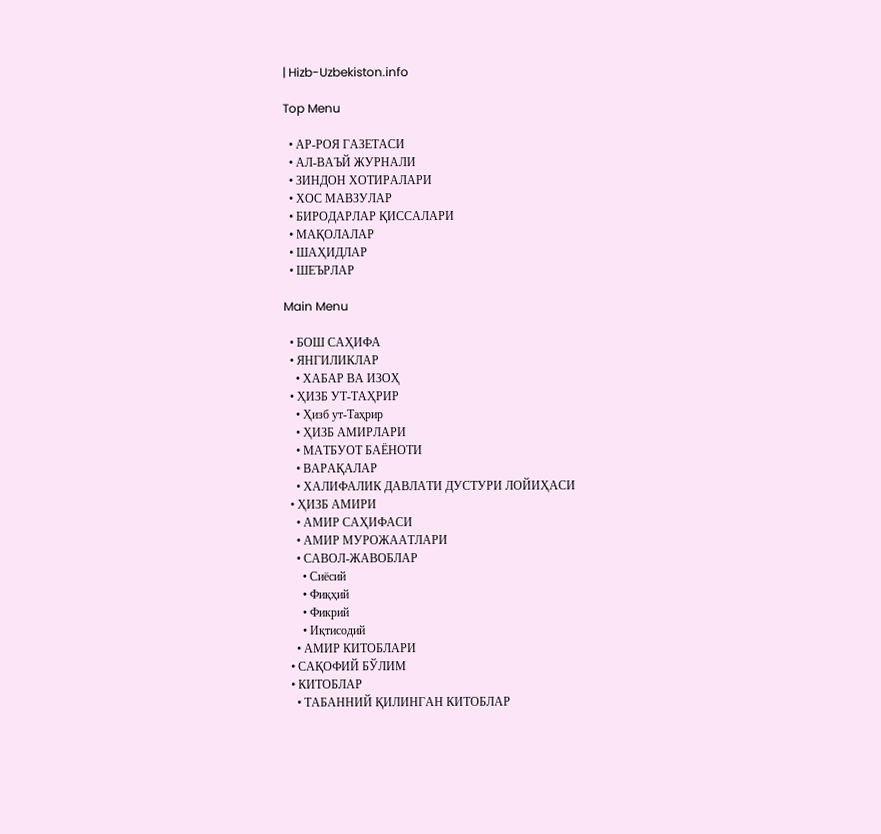| Hizb-Uzbekiston.info

Top Menu

  • АР-РОЯ ГАЗЕТАСИ
  • АЛ-ВАЪЙ ЖУРНАЛИ
  • ЗИНДОН ХОТИРАЛАРИ
  • ХОС МАВЗУЛАР
  • БИРОДАРЛАР ҚИССАЛАРИ
  • МАҚОЛАЛАР
  • ШАҲИДЛАР
  • ШЕЪРЛАР

Main Menu

  • БОШ САҲИФА
  • ЯНГИЛИКЛАР
    • ХАБАР ВА ИЗОҲ
  • ҲИЗБ УТ-ТАҲРИР
    • Ҳизб ут-Таҳрир
    • ҲИЗБ АМИРЛАРИ
    • МАТБУОТ БАЁНОТИ
    • ВАРАҚАЛАР
    • ХАЛИФАЛИК ДАВЛАТИ ДУСТУРИ ЛОЙИҲАСИ
  • ҲИЗБ АМИРИ
    • АМИР САҲИФАСИ
    • АМИР МУРОЖААТЛАРИ
    • САВОЛ-ЖАВОБЛАР
      • Сиёсий
      • Фиқҳий
      • Фикрий
      • Иқтисодий
    • АМИР КИТОБЛАРИ
  • САҚОФИЙ БЎЛИМ
  • КИТОБЛАР
    • ТАБАННИЙ ҚИЛИНГАН КИТОБЛАР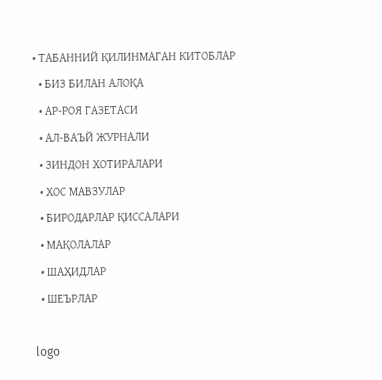• ТАБАННИЙ ҚИЛИНМАГАН КИТОБЛАР
  • БИЗ БИЛАН АЛОҚА
  • АР-РОЯ ГАЗЕТАСИ
  • АЛ-ВАЪЙ ЖУРНАЛИ
  • ЗИНДОН ХОТИРАЛАРИ
  • ХОС МАВЗУЛАР
  • БИРОДАРЛАР ҚИССАЛАРИ
  • МАҚОЛАЛАР
  • ШАҲИДЛАР
  • ШЕЪРЛАР

logo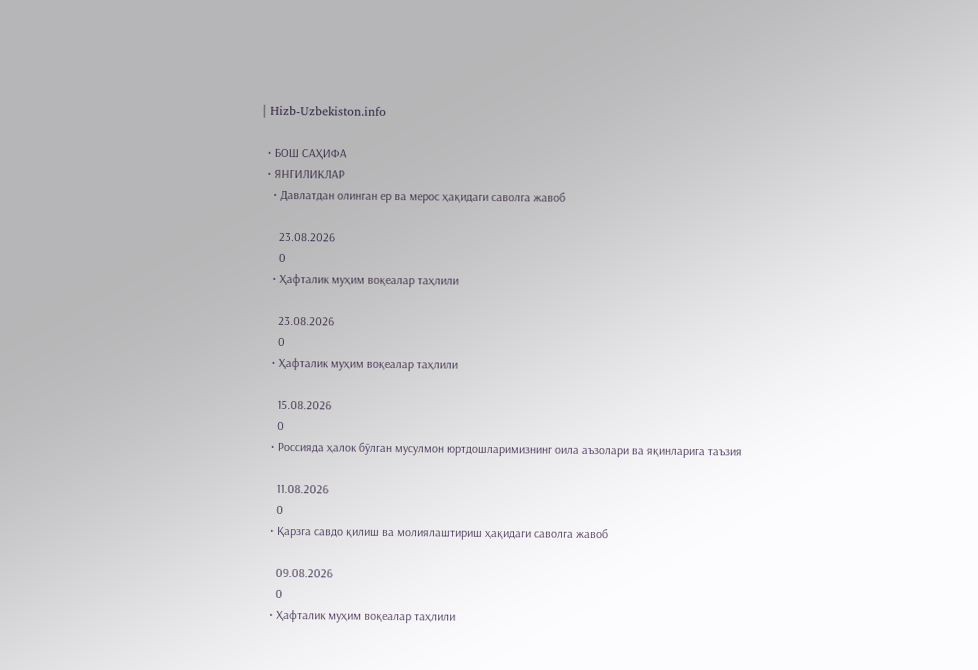| Hizb-Uzbekiston.info

  • БОШ САҲИФА
  • ЯНГИЛИКЛАР
    • Давлатдан олинган ер ва мерос ҳақидаги саволга жавоб

      23.08.2026
      0
    • Ҳафталик муҳим воқеалар таҳлили

      23.08.2026
      0
    • Ҳафталик муҳим воқеалар таҳлили

      15.08.2026
      0
    • Россияда ҳалок бўлган мусулмон юртдошларимизнинг оила аъзолари ва яқинларига таъзия

      11.08.2026
      0
    • Қарзга савдо қилиш ва молиялаштириш ҳақидаги саволга жавоб

      09.08.2026
      0
    • Ҳафталик муҳим воқеалар таҳлили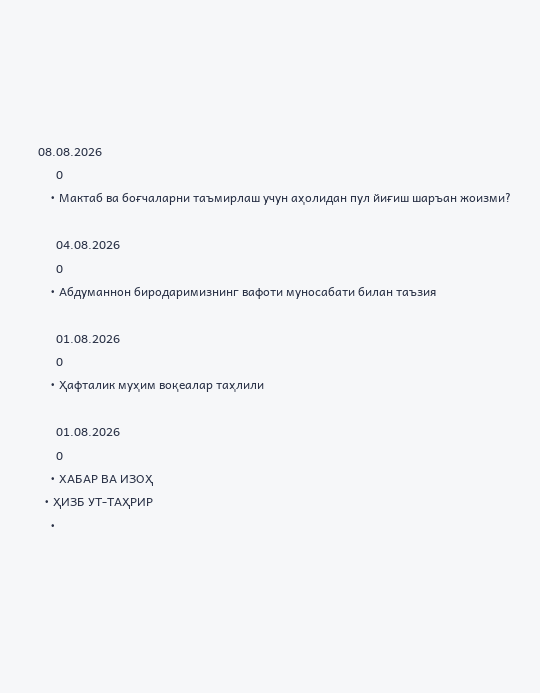08.08.2026
      0
    • Мактаб ва боғчаларни таъмирлаш учун аҳолидан пул йиғиш шаръан жоизми?

      04.08.2026
      0
    • Абдуманнон биродаримизнинг вафоти муносабати билан таъзия

      01.08.2026
      0
    • Ҳафталик муҳим воқеалар таҳлили

      01.08.2026
      0
    • ХАБАР ВА ИЗОҲ
  • ҲИЗБ УТ-ТАҲРИР
    •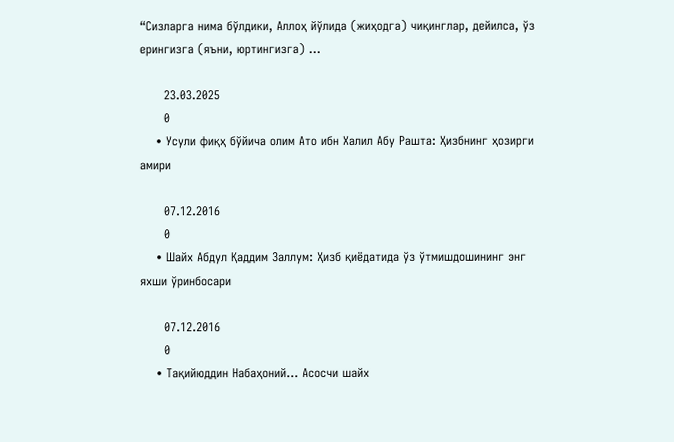“Сизларга нима бўлдики, Аллоҳ йўлида (жиҳодга) чиқинглар, дейилса, ўз ерингизга (яъни, юртингизга) ...

      23.03.2025
      0
    • Усули фиқҳ бўйича олим Ато ибн Халил Абу Рашта: Ҳизбнинг ҳозирги амири

      07.12.2016
      0
    • Шайх Абдул Қаддим Заллум: Ҳизб қиёдатида ўз ўтмишдошининг энг яхши ўринбосари

      07.12.2016
      0
    • Тақийюддин Набаҳоний… Асосчи шайх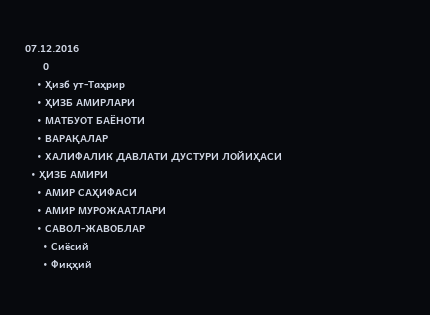07.12.2016
      0
    • Ҳизб ут-Таҳрир
    • ҲИЗБ АМИРЛАРИ
    • МАТБУОТ БАЁНОТИ
    • ВАРАҚАЛАР
    • ХАЛИФАЛИК ДАВЛАТИ ДУСТУРИ ЛОЙИҲАСИ
  • ҲИЗБ АМИРИ
    • АМИР САҲИФАСИ
    • АМИР МУРОЖААТЛАРИ
    • САВОЛ-ЖАВОБЛАР
      • Сиёсий
      • Фиқҳий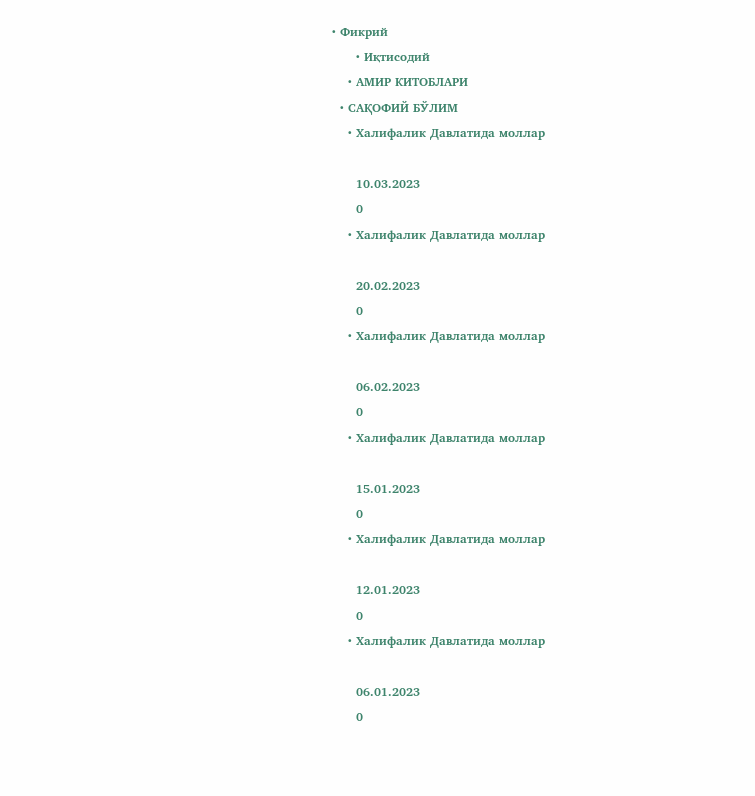• Фикрий
      • Иқтисодий
    • АМИР КИТОБЛАРИ
  • САҚОФИЙ БЎЛИМ
    • Халифалик Давлатида моллар

      10.03.2023
      0
    • Халифалик Давлатида моллар

      20.02.2023
      0
    • Халифалик Давлатида моллар

      06.02.2023
      0
    • Халифалик Давлатида моллар

      15.01.2023
      0
    • Халифалик Давлатида моллар

      12.01.2023
      0
    • Халифалик Давлатида моллар

      06.01.2023
      0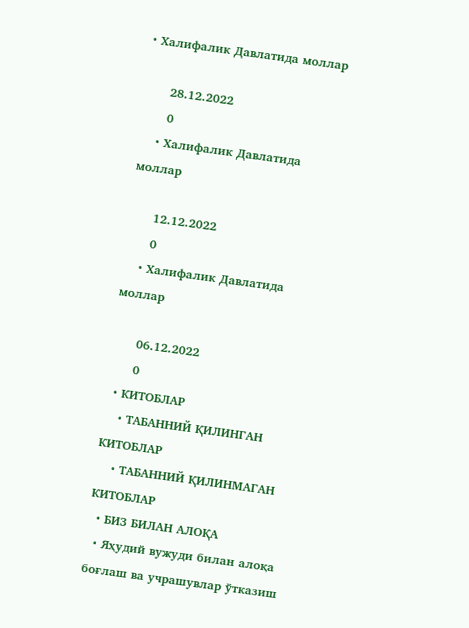• Халифалик Давлатида моллар

      28.12.2022
      0
    • Халифалик Давлатида моллар

      12.12.2022
      0
    • Халифалик Давлатида моллар

      06.12.2022
      0
  • КИТОБЛАР
    • ТАБАННИЙ ҚИЛИНГАН КИТОБЛАР
    • ТАБАННИЙ ҚИЛИНМАГАН КИТОБЛАР
  • БИЗ БИЛАН АЛОҚА
  • Яҳудий вужуди билан алоқа боғлаш ва учрашувлар ўтказиш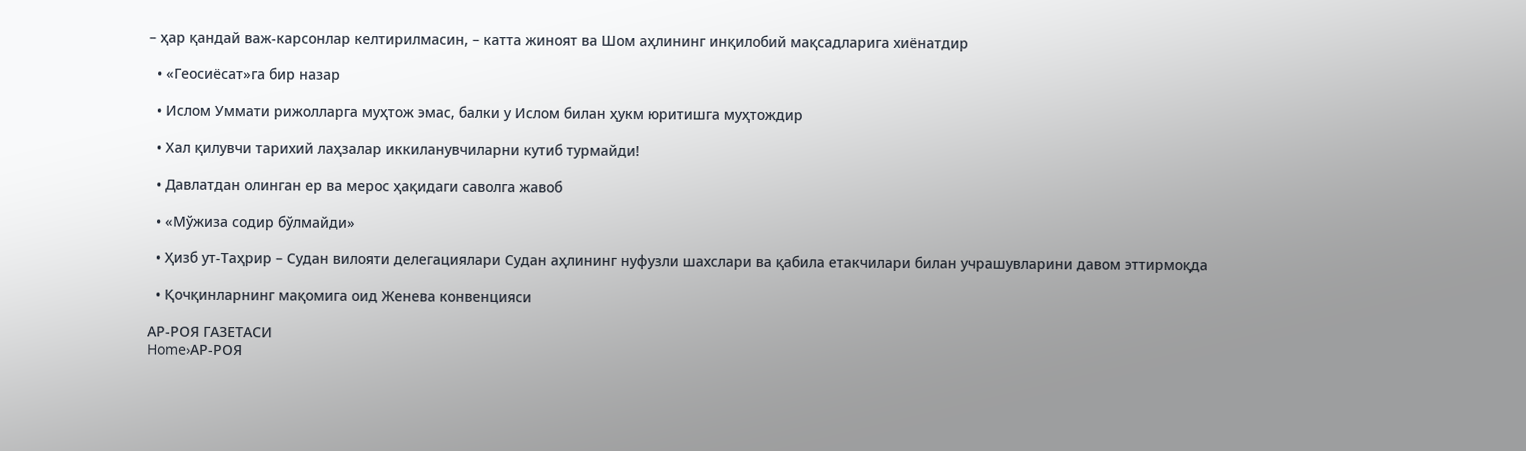– ҳар қандай важ-карсонлар келтирилмасин, – катта жиноят ва Шом аҳлининг инқилобий мақсадларига хиёнатдир

  • «Геосиёсат»га бир назар

  • Ислом Уммати рижолларга муҳтож эмас, балки у Ислом билан ҳукм юритишга муҳтождир

  • Хал қилувчи тарихий лаҳзалар иккиланувчиларни кутиб турмайди!

  • Давлатдан олинган ер ва мерос ҳақидаги саволга жавоб

  • «Мўжиза содир бўлмайди»

  • Ҳизб ут-Таҳрир – Судан вилояти делегациялари Судан аҳлининг нуфузли шахслари ва қабила етакчилари билан учрашувларини давом эттирмоқда

  • Қочқинларнинг мақомига оид Женева конвенцияси

АР-РОЯ ГАЗЕТАСИ
Home›АР-РОЯ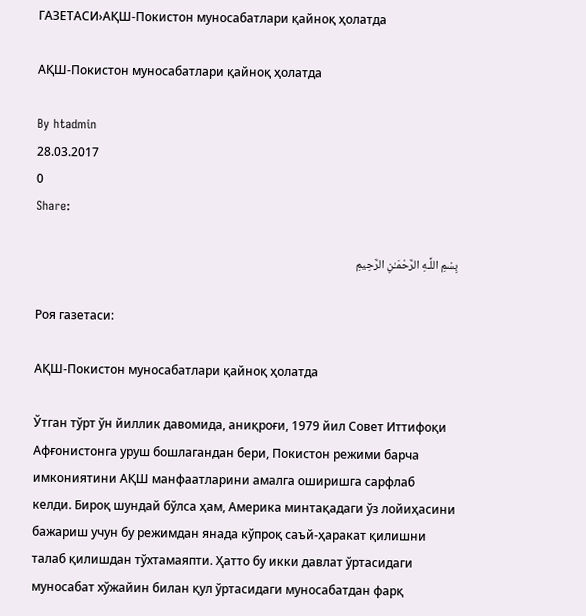ГАЗЕТАСИ›АҚШ-Покистон муносабатлари қайноқ ҳолатда

АҚШ-Покистон муносабатлари қайноқ ҳолатда

By htadmin
28.03.2017
0
Share:

بِسْمِ اللَّـهِ الرَّحْمَـٰنِ الرَّحِيمِ

Роя газетаси:

АҚШ-Покистон муносабатлари қайноқ ҳолатда

Ўтган тўрт ўн йиллик давомида, аниқроғи, 1979 йил Совет Иттифоқи Афғонистонга уруш бошлагандан бери, Покистон режими барча имкониятини АҚШ манфаатларини амалга оширишга сарфлаб келди. Бироқ шундай бўлса ҳам, Америка минтақадаги ўз лойиҳасини бажариш учун бу режимдан янада кўпроқ саъй-ҳаракат қилишни талаб қилишдан тўхтамаяпти. Ҳатто бу икки давлат ўртасидаги муносабат хўжайин билан қул ўртасидаги муносабатдан фарқ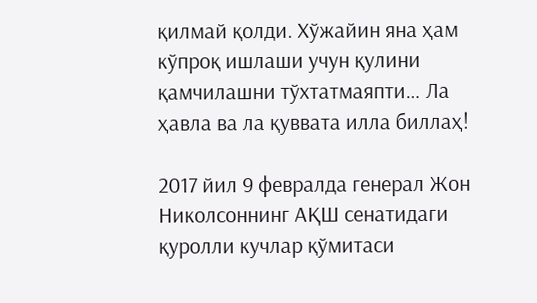қилмай қолди. Хўжайин яна ҳам кўпроқ ишлаши учун қулини қамчилашни тўхтатмаяпти… Ла ҳавла ва ла қуввата илла биллаҳ!

2017 йил 9 февралда генерал Жон Николсоннинг АҚШ сенатидаги қуролли кучлар қўмитаси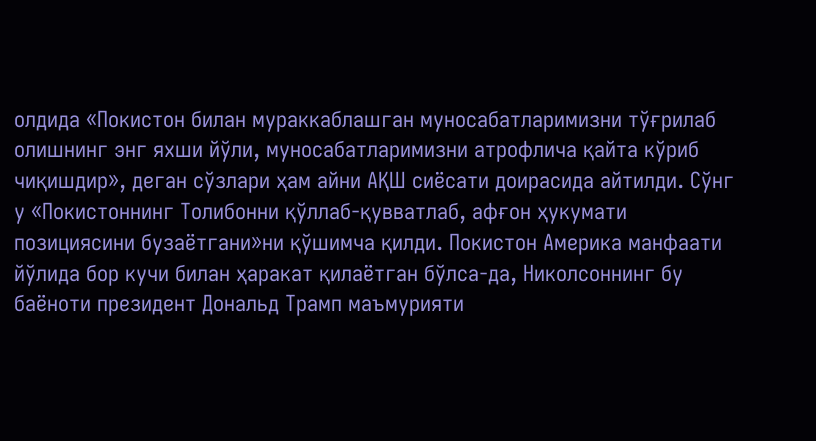олдида «Покистон билан мураккаблашган муносабатларимизни тўғрилаб олишнинг энг яхши йўли, муносабатларимизни атрофлича қайта кўриб чиқишдир», деган сўзлари ҳам айни АҚШ сиёсати доирасида айтилди. Сўнг у «Покистоннинг Толибонни қўллаб-қувватлаб, афғон ҳукумати позициясини бузаётгани»ни қўшимча қилди. Покистон Америка манфаати йўлида бор кучи билан ҳаракат қилаётган бўлса-да, Николсоннинг бу баёноти президент Дональд Трамп маъмурияти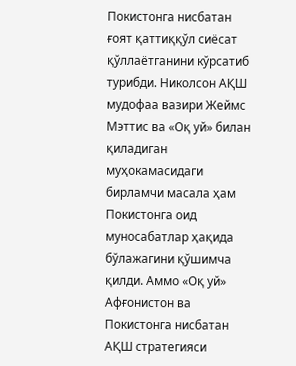Покистонга нисбатан ғоят қаттиққўл сиёсат қўллаётганини кўрсатиб турибди. Николсон АҚШ мудофаа вазири Жеймс Мэттис ва «Оқ уй» билан қиладиган муҳокамасидаги бирламчи масала ҳам Покистонга оид муносабатлар ҳақида бўлажагини қўшимча қилди. Аммо «Оқ уй» Афғонистон ва Покистонга нисбатан АҚШ стратегияси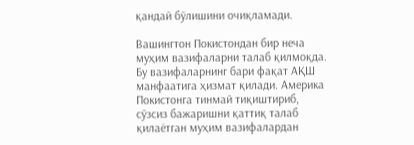қандай бўлишини очиқламади.

Вашингтон Покистондан бир неча муҳим вазифаларни талаб қилмоқда. Бу вазифаларнинг бари фақат АҚШ манфаатига ҳизмат қилади. Америка Покистонга тинмай тиқиштириб, сўзсиз бажаришни қаттиқ талаб қилаётган муҳим вазифалардан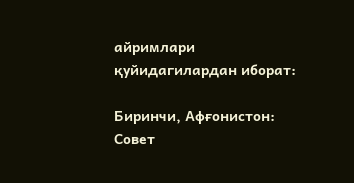айримлари қуйидагилардан иборат:

Биринчи, Афғонистон: Совет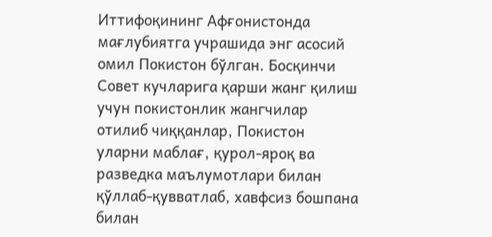Иттифоқининг Афғонистонда мағлубиятга учрашида энг асосий омил Покистон бўлган. Босқинчи Совет кучларига қарши жанг қилиш учун покистонлик жангчилар отилиб чиққанлар, Покистон уларни маблағ, қурол-яроқ ва разведка маълумотлари билан қўллаб-қувватлаб, хавфсиз бошпана билан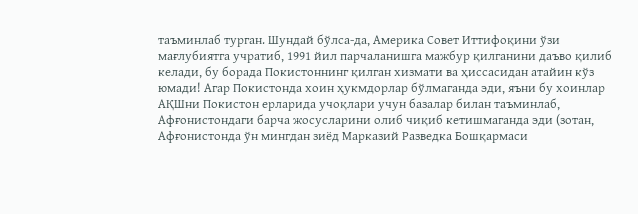таъминлаб турган. Шундай бўлса-да, Америка Совет Иттифоқини ўзи мағлубиятга учратиб, 1991 йил парчаланишга мажбур қилганини даъво қилиб келади, бу борада Покистоннинг қилган хизмати ва ҳиссасидан атайин кўз юмади! Агар Покистонда хоин ҳукмдорлар бўлмаганда эди, яъни бу хоинлар АҚШни Покистон ерларида учоқлари учун базалар билан таъминлаб, Афғонистондаги барча жосусларини олиб чиқиб кетишмаганда эди (зотан, Афғонистонда ўн мингдан зиёд Марказий Разведка Бошқармаси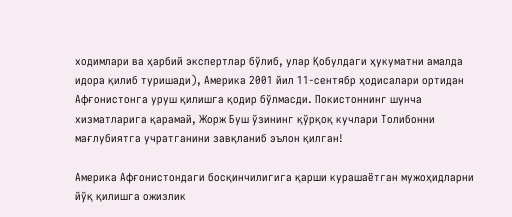ходимлари ва ҳарбий экспертлар бўлиб, улар Қобулдаги ҳукуматни амалда идора қилиб туришади), Америка 2001 йил 11-сентябр ҳодисалари ортидан Афғонистонга уруш қилишга қодир бўлмасди. Покистоннинг шунча хизматларига қарамай, Жорж Буш ўзининг қўрқоқ кучлари Толибонни мағлубиятга учратганини завқланиб эълон қилган!

Америка Афғонистондаги босқинчилигига қарши курашаётган мужоҳидларни йўқ қилишга ожизлик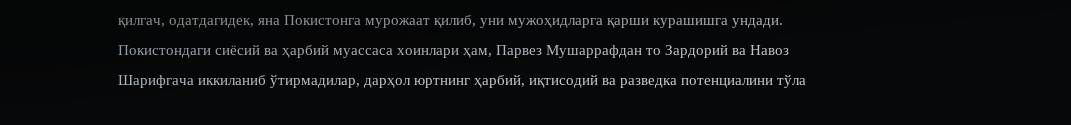қилгач, одатдагидек, яна Покистонга мурожаат қилиб, уни мужоҳидларга қарши курашишга ундади. Покистондаги сиёсий ва ҳарбий муассаса хоинлари ҳам, Парвез Мушаррафдан то Зардорий ва Навоз Шарифгача иккиланиб ўтирмадилар, дарҳол юртнинг ҳарбий, иқтисодий ва разведка потенциалини тўла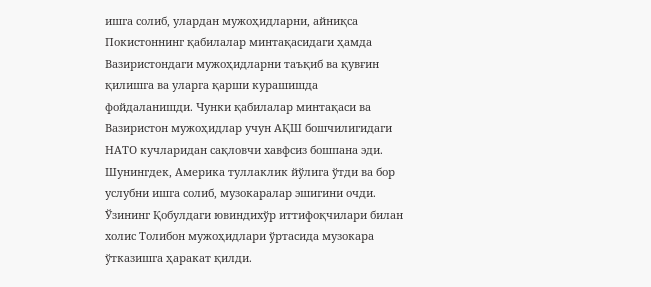ишга солиб, улардан мужоҳидларни, айниқса Покистоннинг қабилалар минтақасидаги ҳамда Вазиристондаги мужоҳидларни таъқиб ва қувғин қилишга ва уларга қарши курашишда фойдаланишди. Чунки қабилалар минтақаси ва Вазиристон мужоҳидлар учун АҚШ бошчилигидаги НАТО кучларидан сақловчи хавфсиз бошпана эди. Шунингдек, Америка туллаклик йўлига ўтди ва бор услубни ишга солиб, музокаралар эшигини очди. Ўзининг Қобулдаги ювиндихўр иттифоқчилари билан холис Толибон мужоҳидлари ўртасида музокара ўтказишга ҳаракат қилди.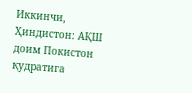Иккинчи, Ҳиндистон: АҚШ доим Покистон қудратига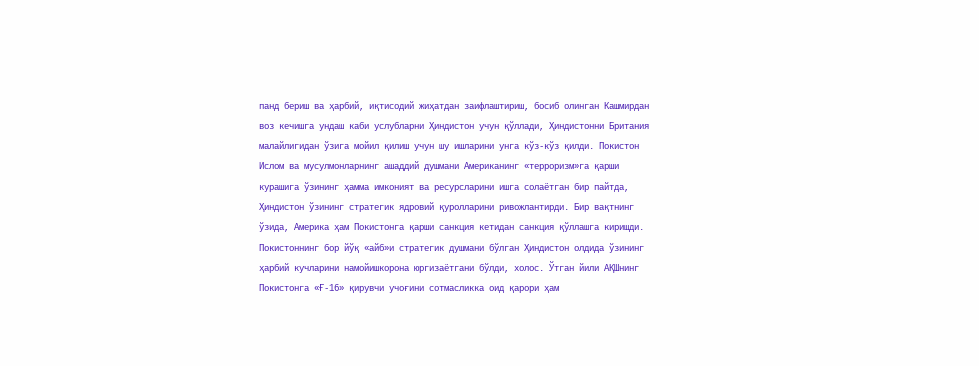панд бериш ва ҳарбий, иқтисодий жиҳатдан заифлаштириш, босиб олинган Кашмирдан воз кечишга ундаш каби услубларни Ҳиндистон учун қўллади, Ҳиндистонни Британия малайлигидан ўзига мойил қилиш учун шу ишларини унга кўз-кўз қилди. Покистон Ислом ва мусулмонларнинг ашаддий душмани Американинг «терроризм»га қарши курашига ўзининг ҳамма имконият ва ресурсларини ишга солаётган бир пайтда, Ҳиндистон ўзининг стратегик ядровий қуролларини ривожлантирди. Бир вақтнинг ўзида, Америка ҳам Покистонга қарши санкция кетидан санкция қўллашга киришди. Покистоннинг бор йўқ «айб»и стратегик душмани бўлган Ҳиндистон олдида ўзининг ҳарбий кучларини намойишкорона юргизаётгани бўлди, холос. Ўтган йили АҚШнинг Покистонга «Ғ-16» қирувчи учоғини сотмасликка оид қарори ҳам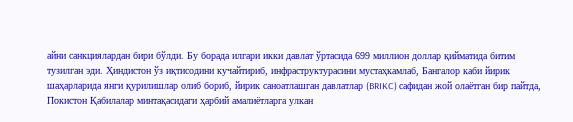айни санкциялардан бири бўлди. Бу борада илгари икки давлат ўртасида 699 миллион доллар қийматида битим тузилган эди. Ҳиндистон ўз иқтисодини кучайтириб, инфраструктурасини мустаҳкамлаб, Бангалор каби йирик шаҳарларида янги қурилишлар олиб бориб, йирик саноатлашган давлатлар (BRIKC) сафидан жой олаётган бир пайтда, Покистон Қабилалар минтақасидаги ҳарбий амалиётларга улкан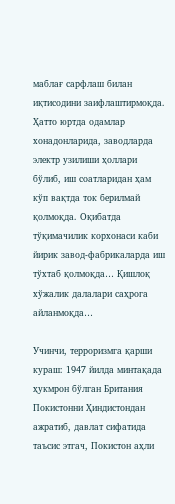маблағ сарфлаш билан иқтисодини заифлаштирмоқда. Ҳатто юртда одамлар хонадонларида, заводларда электр узилиши ҳоллари бўлиб, иш соатларидан ҳам кўп вақтда ток берилмай қолмоқда. Оқибатда тўқимачилик корхонаси каби йирик завод-фабрикаларда иш тўхтаб қолмоқда… Қишлоқ хўжалик далалари саҳрога айланмоқда…

Учинчи, терроризмга қарши кураш: 1947 йилда минтақада ҳукмрон бўлган Британия Покистонни Ҳиндистондан ажратиб, давлат сифатида таъсис этгач, Покистон аҳли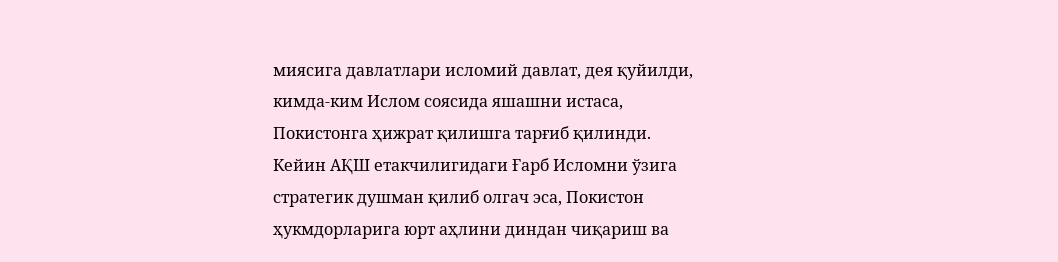миясига давлатлари исломий давлат, дея қуйилди, кимда-ким Ислом соясида яшашни истаса, Покистонга ҳижрат қилишга тарғиб қилинди. Кейин АҚШ етакчилигидаги Ғарб Исломни ўзига стратегик душман қилиб олгач эса, Покистон ҳукмдорларига юрт аҳлини диндан чиқариш ва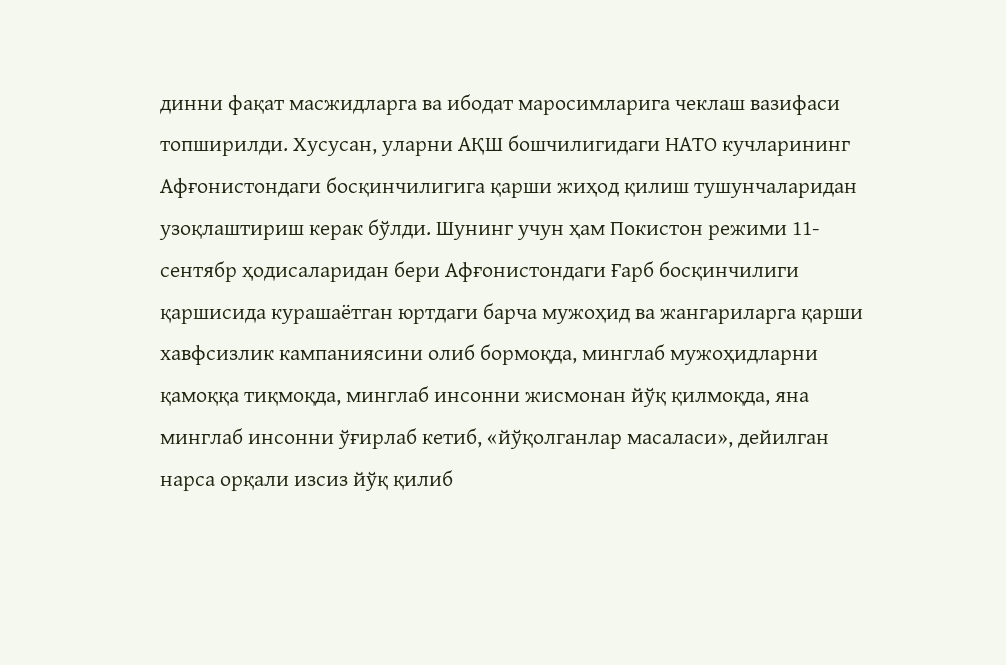динни фақат масжидларга ва ибодат маросимларига чеклаш вазифаси топширилди. Хусусан, уларни АҚШ бошчилигидаги НАТО кучларининг Афғонистондаги босқинчилигига қарши жиҳод қилиш тушунчаларидан узоқлаштириш керак бўлди. Шунинг учун ҳам Покистон режими 11-сентябр ҳодисаларидан бери Афғонистондаги Ғарб босқинчилиги қаршисида курашаётган юртдаги барча мужоҳид ва жангариларга қарши хавфсизлик кампаниясини олиб бормоқда, минглаб мужоҳидларни қамоққа тиқмоқда, минглаб инсонни жисмонан йўқ қилмоқда, яна минглаб инсонни ўғирлаб кетиб, «йўқолганлар масаласи», дейилган нарса орқали изсиз йўқ қилиб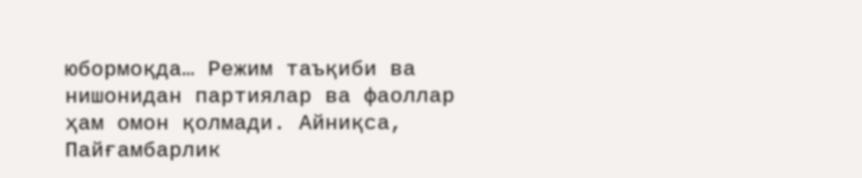юбормоқда… Режим таъқиби ва нишонидан партиялар ва фаоллар ҳам омон қолмади. Айниқса, Пайғамбарлик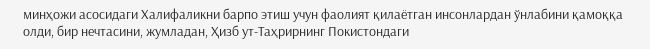минҳожи асосидаги Халифаликни барпо этиш учун фаолият қилаётган инсонлардан ўнлабини қамоққа олди, бир нечтасини, жумладан, Ҳизб ут-Таҳрирнинг Покистондаги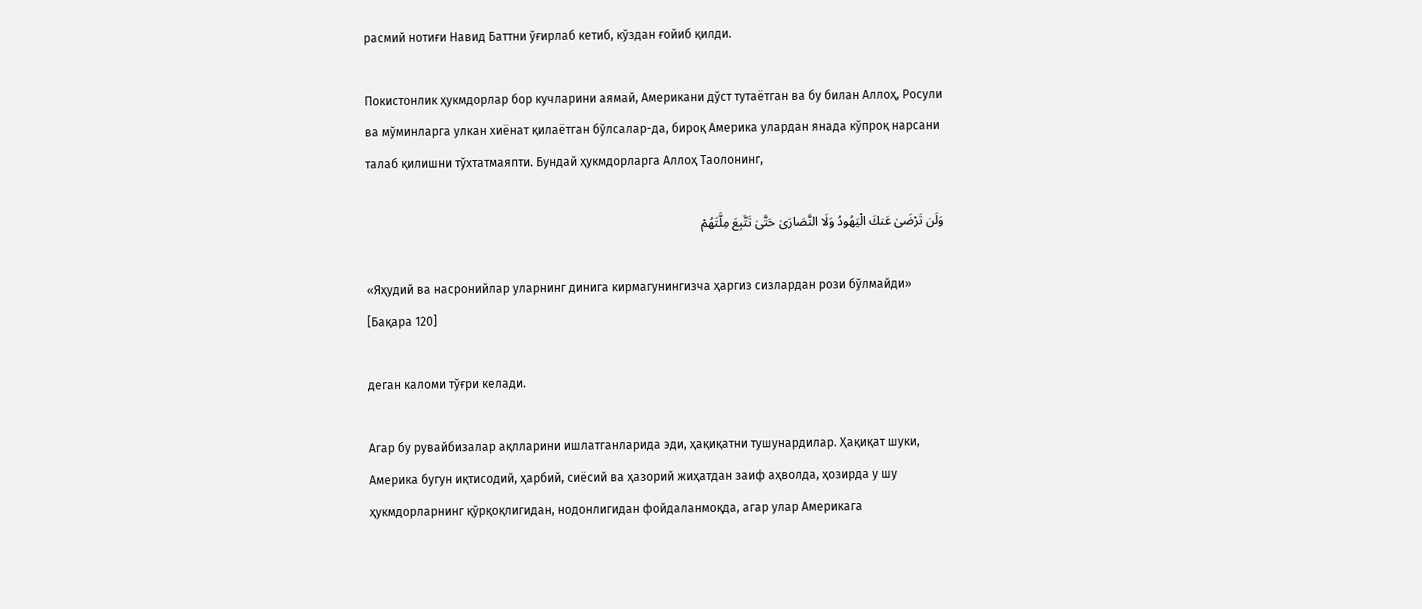расмий нотиғи Навид Баттни ўғирлаб кетиб, кўздан ғойиб қилди.

Покистонлик ҳукмдорлар бор кучларини аямай, Американи дўст тутаётган ва бу билан Аллоҳ, Росули ва мўминларга улкан хиёнат қилаётган бўлсалар-да, бироқ Америка улардан янада кўпроқ нарсани талаб қилишни тўхтатмаяпти. Бундай ҳукмдорларга Аллоҳ Таолонинг,

وَلَن تَرْضَىٰ عَنكَ الْيَهُودُ وَلَا النَّصَارَىٰ حَتَّىٰ تَتَّبِعَ مِلَّتَهُمْ

«Яҳудий ва насронийлар уларнинг динига кирмагунингизча ҳаргиз сизлардан рози бўлмайди»  [Бақара 120]

деган каломи тўғри келади.

Агар бу рувайбизалар ақлларини ишлатганларида эди, ҳақиқатни тушунардилар. Ҳақиқат шуки, Америка бугун иқтисодий, ҳарбий, сиёсий ва ҳазорий жиҳатдан заиф аҳволда, ҳозирда у шу ҳукмдорларнинг қўрқоқлигидан, нодонлигидан фойдаланмоқда, агар улар Америкага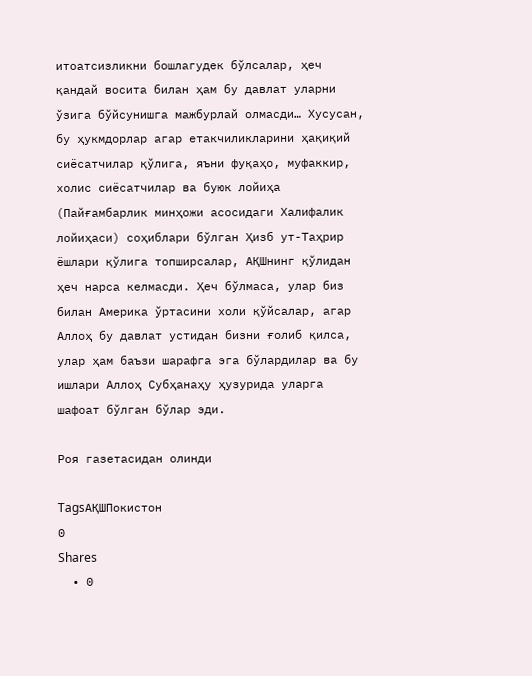итоатсизликни бошлагудек бўлсалар, ҳеч қандай восита билан ҳам бу давлат уларни ўзига бўйсунишга мажбурлай олмасди… Хусусан, бу ҳукмдорлар агар етакчиликларини ҳақиқий сиёсатчилар қўлига, яъни фуқаҳо, муфаккир, холис сиёсатчилар ва буюк лойиҳа (Пайғамбарлик минҳожи асосидаги Халифалик лойиҳаси) соҳиблари бўлган Ҳизб ут-Таҳрир ёшлари қўлига топширсалар, АҚШнинг қўлидан ҳеч нарса келмасди. Ҳеч бўлмаса, улар биз билан Америка ўртасини холи қўйсалар, агар Аллоҳ бу давлат устидан бизни ғолиб қилса, улар ҳам баъзи шарафга эга бўлардилар ва бу ишлари Аллоҳ Субҳанаҳу ҳузурида уларга шафоат бўлган бўлар эди.

Роя газетасидан олинди

TagsАҚШПокистон
0
Shares
  • 0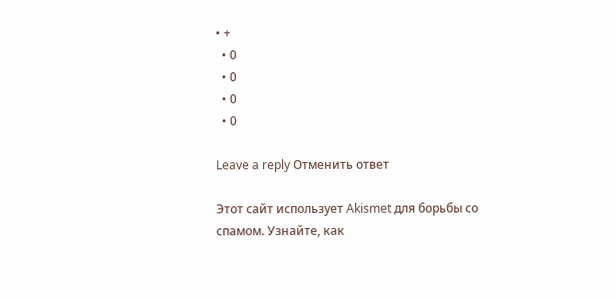• +
  • 0
  • 0
  • 0
  • 0

Leave a reply Отменить ответ

Этот сайт использует Akismet для борьбы со спамом. Узнайте, как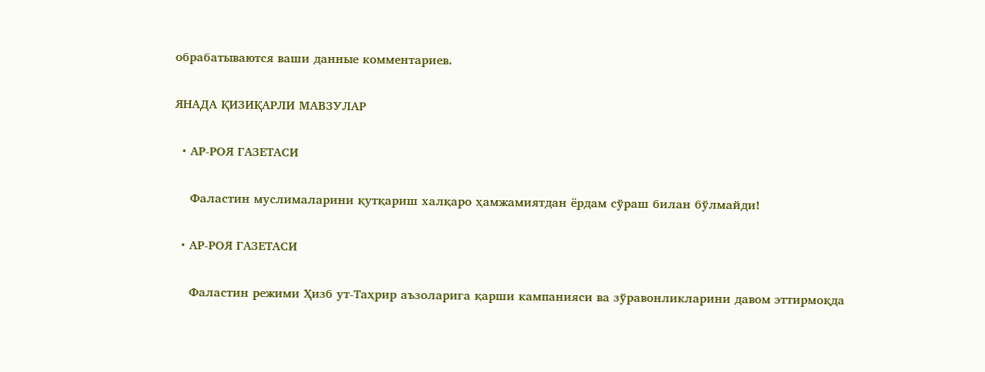обрабатываются ваши данные комментариев.

ЯНАДА ҚИЗИҚАРЛИ МАВЗУЛАР

  • АР-РОЯ ГАЗЕТАСИ

    Фаластин муслималарини қутқариш халқаро ҳамжамиятдан ёрдам сўраш билан бўлмайди!

  • АР-РОЯ ГАЗЕТАСИ

    Фаластин режими Ҳизб ут-Таҳрир аъзоларига қарши кампанияси ва зўравонликларини давом эттирмоқда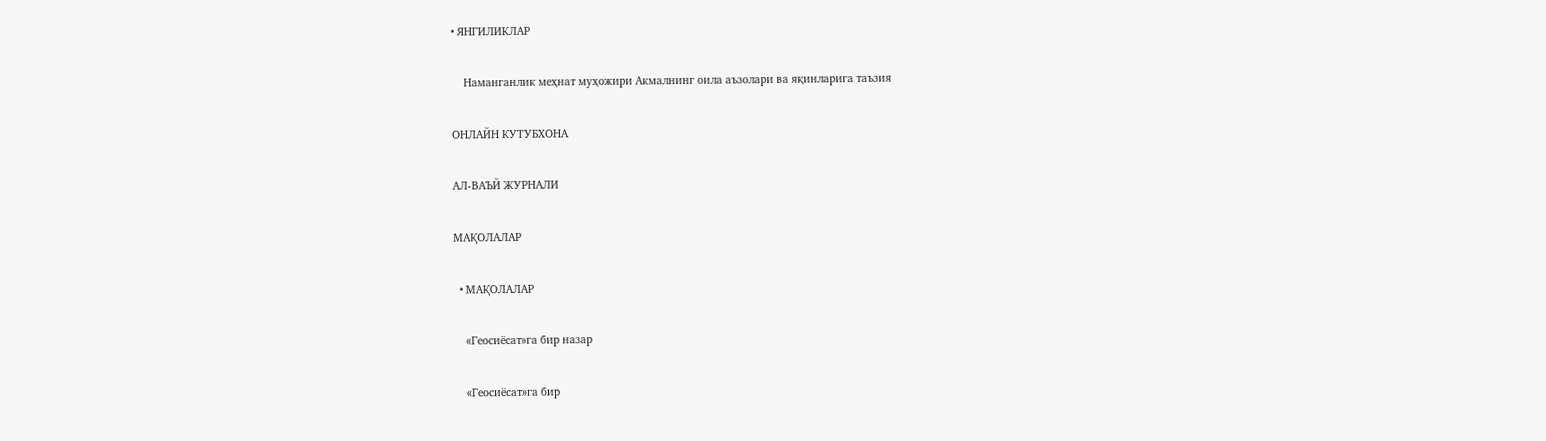• ЯНГИЛИКЛАР

    Наманганлик меҳнат муҳожири Акмалнинг оила аъзолари ва яқинларига таъзия

ОНЛАЙН КУТУБХОНА

АЛ-ВАЪЙ ЖУРНАЛИ

МАҚОЛАЛАР

  • МАҚОЛАЛАР

    «Геосиёсат»га бир назар

    «Геосиёсат»га бир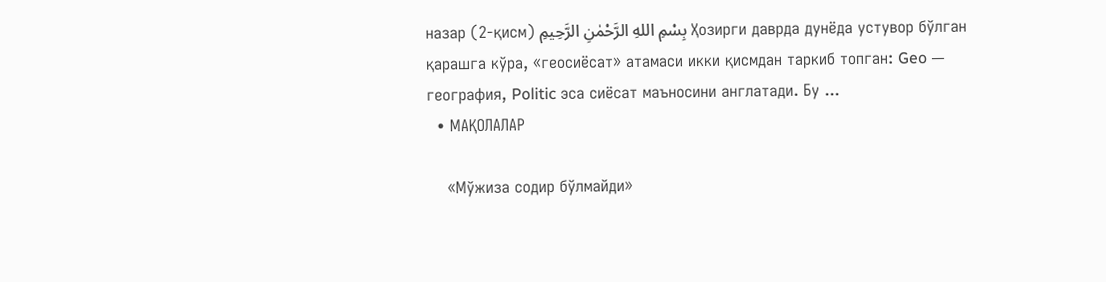назар (2-қисм) بِسْمِ اللهِ الرَّحْمٰنِ الرَّحِيمِ Ҳозирги даврда дунёда устувор бўлган қарашга кўра, «геосиёсат» атамаси икки қисмдан таркиб топган: Geo — география, Politic эса сиёсат маъносини англатади. Бу ...
  • МАҚОЛАЛАР

    «Мўжиза содир бўлмайди»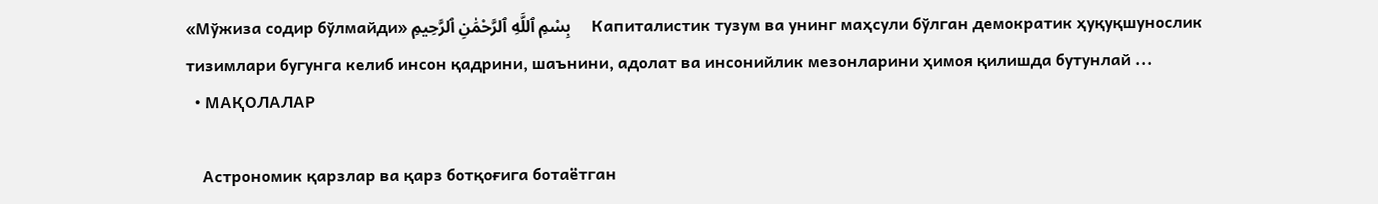«Мўжиза содир бўлмайди» بِسْمِ ٱللَّهِ ٱلرَّحْمَٰنِ ٱلرَّحِيمِ     Капиталистик тузум ва унинг маҳсули бўлган демократик ҳуқуқшунослик тизимлари бугунга келиб инсон қадрини, шаънини, адолат ва инсонийлик мезонларини ҳимоя қилишда бутунлай ...
  • МАҚОЛАЛАР

    Астрономик қарзлар ва қарз ботқоғига ботаётган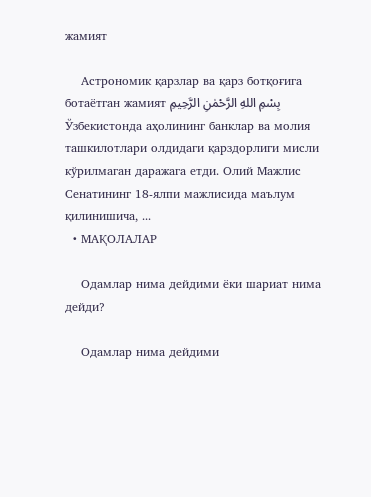жамият

    Астрономик қарзлар ва қарз ботқоғига ботаётган жамият بِسْمِ اللهِ الرَّحْمٰنِ الرَّحِيمِ Ўзбекистонда аҳолининг банклар ва молия ташкилотлари олдидаги қарздорлиги мисли кўрилмаган даражага етди. Олий Мажлис Сенатининг 18-ялпи мажлисида маълум қилинишича, ...
  • МАҚОЛАЛАР

    Одамлар нима дейдими ёки шариат нима дейди?

    Одамлар нима дейдими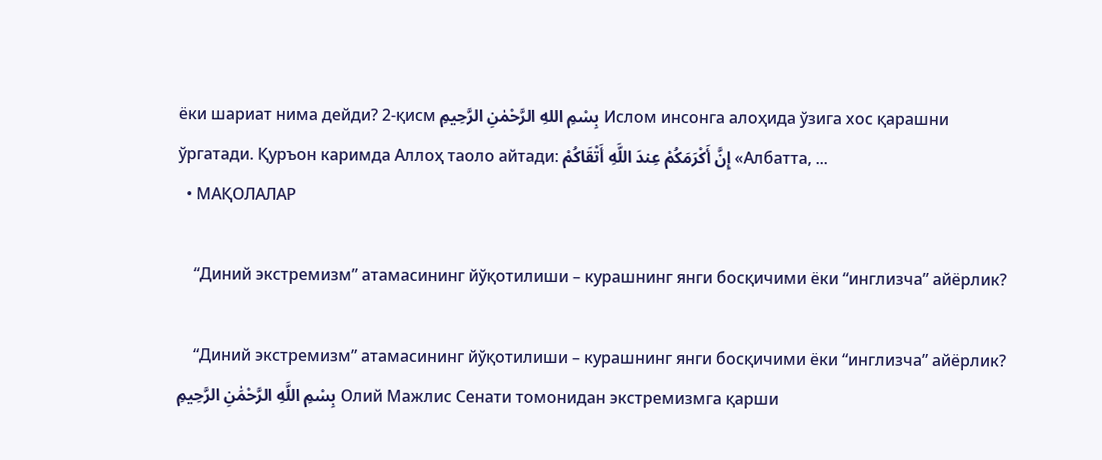ёки шариат нима дейди? 2-қисм بِسْمِ اللهِ الرَّحْمٰنِ الرَّحِيمِ Ислом инсонга алоҳида ўзига хос қарашни ўргатади. Қуръон каримда Аллоҳ таоло айтади: إِنَّ أَكْرَمَكُمْ عِندَ اللَّهِ أَتْقَاكُمْ «Албатта, ...
  • МАҚОЛАЛАР

    “Диний экстремизм” атамасининг йўқотилиши – курашнинг янги босқичими ёки “инглизча” айёрлик?

    “Диний экстремизм” атамасининг йўқотилиши – курашнинг янги босқичими ёки “инглизча” айёрлик? بِسْمِ اللَّهِ الرَّحْمَٰنِ الرَّحِيمِ Олий Мажлис Сенати томонидан экстремизмга қарши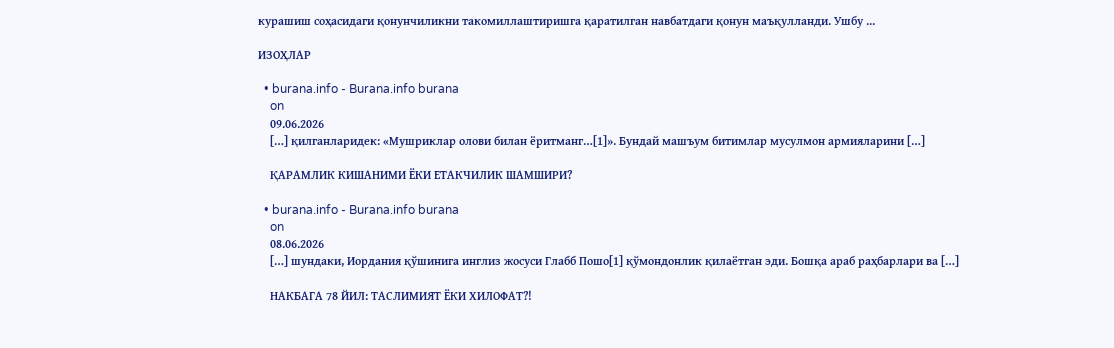курашиш соҳасидаги қонунчиликни такомиллаштиришга қаратилган навбатдаги қонун маъқулланди. Ушбу ...

ИЗОҲЛАР

  • burana.info - Burana.info burana
    on
    09.06.2026
    […] қилганларидек: «Мушриклар олови билан ёритманг…[1]». Бундай машъум битимлар мусулмон армияларини […]

    ҚАРАМЛИК КИШАНИМИ ЁКИ ЕТАКЧИЛИК ШАМШИРИ?

  • burana.info - Burana.info burana
    on
    08.06.2026
    […] шундаки, Иордания қўшинига инглиз жосуси Глабб Пошо[1] қўмондонлик қилаётган эди. Бошқа араб раҳбарлари ва […]

    НАКБАГА 78 ЙИЛ: ТАСЛИМИЯТ ЁКИ ХИЛОФАТ?!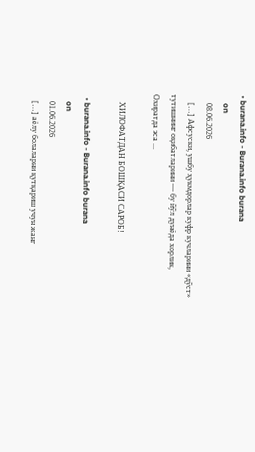• burana.info - Burana.info burana
    on
    08.06.2026
    […] Афсуски, ушбу ҳукмдорлар куфр кучларини «дўст» тутишнинг оқибатларини — бу йўл дунёда хорлик, Охиратда эса ...

    ХИЛОФАТДАН БОШҚАСИ САРОБ!

  • burana.info - Burana.info burana
    on
    01.06.2026
    […] аёлу болаларни қутқариш учун жанг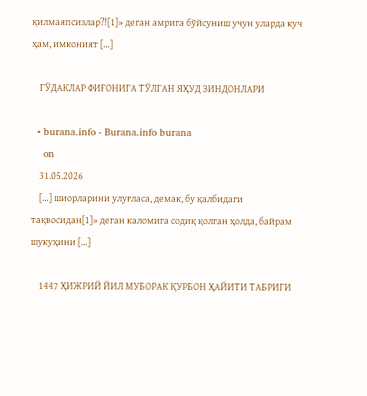қилмаяпсизлар?![1]» деган амрига бўйсуниш учун уларда куч ҳам, имконият […]

    ГЎДАКЛАР ФИҒОНИГА ТЎЛГАН ЯҲУД ЗИНДОНЛАРИ

  • burana.info - Burana.info burana
    on
    31.05.2026
    […] шиорларини улуғласа, демак, бу қалбидаги тақвосидан[1]» деган каломига содиқ қолган ҳолда, байрам шукуҳини […]

    1447 ҲИЖРИЙ ЙИЛ МУБОРАК ҚУРБОН ҲАЙИТИ ТАБРИГИ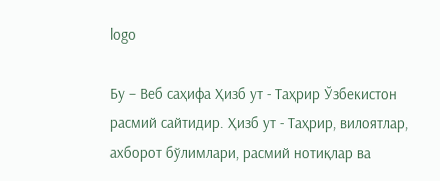logo

Бу – Веб саҳифа Ҳизб ут - Таҳрир Ўзбекистон расмий сайтидир. Ҳизб ут - Таҳрир, вилоятлар, ахборот бўлимлари, расмий нотиқлар ва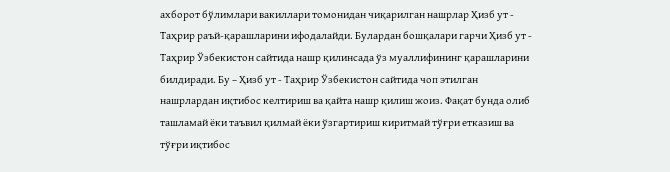ахборот бўлимлари вакиллари томонидан чиқарилган нашрлар Ҳизб ут - Таҳрир раъй-қарашларини ифодалайди. Булардан бошқалари гарчи Ҳизб ут - Таҳрир Ўзбекистон сайтида нашр қилинсада ўз муаллифининг қарашларини билдиради. Бу – Ҳизб ут - Таҳрир Ўзбекистон сайтида чоп этилган нашрлардан иқтибос келтириш ва қайта нашр қилиш жоиз. Фақат бунда олиб ташламай ёки таъвил қилмай ёки ўзгартириш киритмай тўғри етказиш ва тўғри иқтибос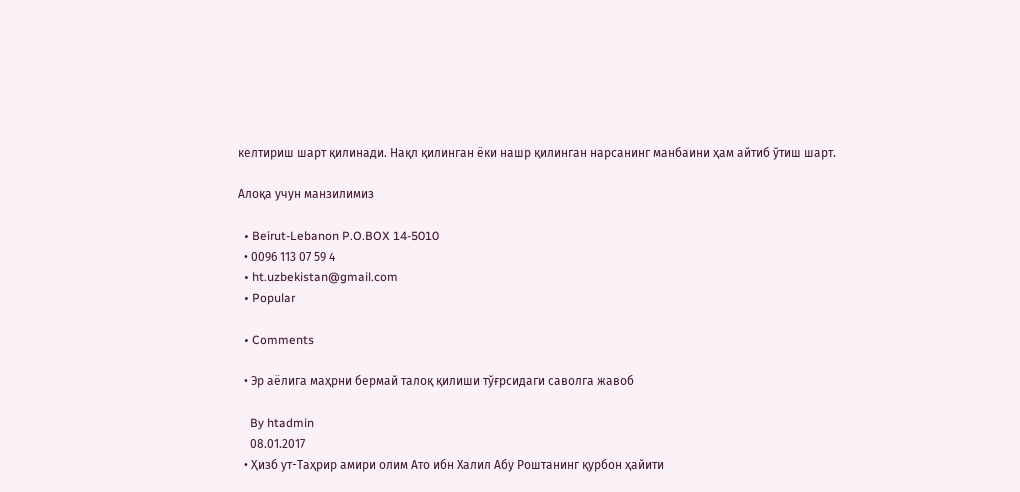келтириш шарт қилинади. Нақл қилинган ёки нашр қилинган нарсанинг манбаини ҳам айтиб ўтиш шарт.

Алоқа учун манзилимиз

  • Beirut-Lebanon P.O.BOX 14-5010
  • 0096 113 07 59 4
  • ht.uzbekistan@gmail.com
  • Popular

  • Comments

  • Эр аёлига маҳрни бермай талоқ қилиши тўғрсидаги саволга жавоб

    By htadmin
    08.01.2017
  • Ҳизб ут-Таҳрир амири олим Ато ибн Халил Абу Роштанинг қурбон ҳайити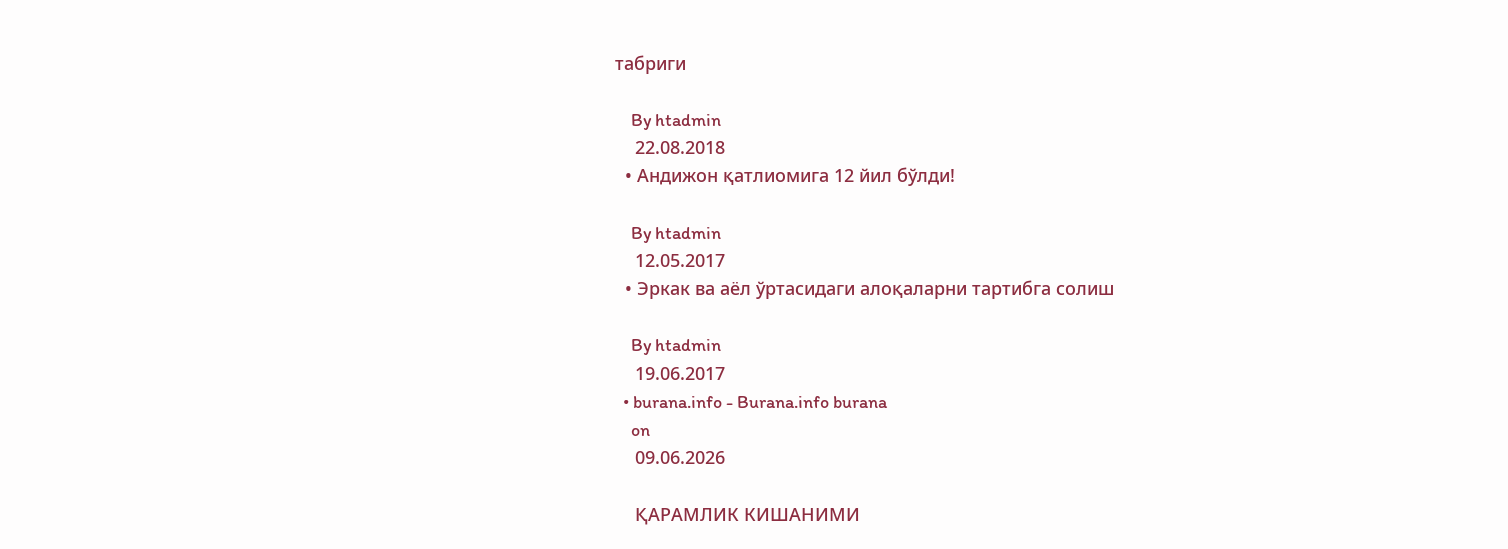табриги

    By htadmin
    22.08.2018
  • Андижон қатлиомига 12 йил бўлди!

    By htadmin
    12.05.2017
  • Эркак ва аёл ўртасидаги алоқаларни тартибга солиш

    By htadmin
    19.06.2017
  • burana.info - Burana.info burana
    on
    09.06.2026

    ҚАРАМЛИК КИШАНИМИ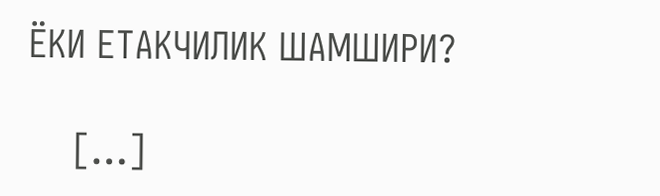ЁКИ ЕТАКЧИЛИК ШАМШИРИ?

    […]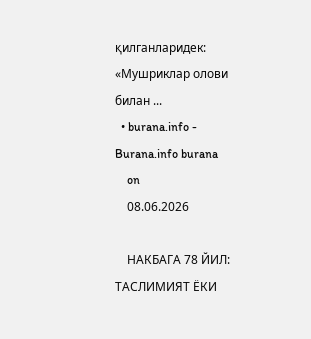қилганларидек: «Мушриклар олови билан ...
  • burana.info - Burana.info burana
    on
    08.06.2026

    НАКБАГА 78 ЙИЛ: ТАСЛИМИЯТ ЁКИ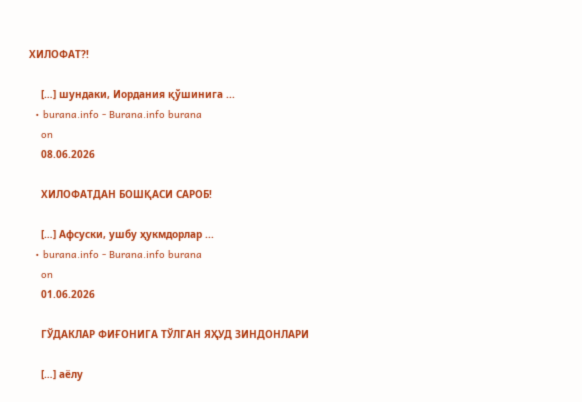ХИЛОФАТ?!

    […] шундаки, Иордания қўшинига ...
  • burana.info - Burana.info burana
    on
    08.06.2026

    ХИЛОФАТДАН БОШҚАСИ САРОБ!

    […] Афсуски, ушбу ҳукмдорлар ...
  • burana.info - Burana.info burana
    on
    01.06.2026

    ГЎДАКЛАР ФИҒОНИГА ТЎЛГАН ЯҲУД ЗИНДОНЛАРИ

    […] аёлу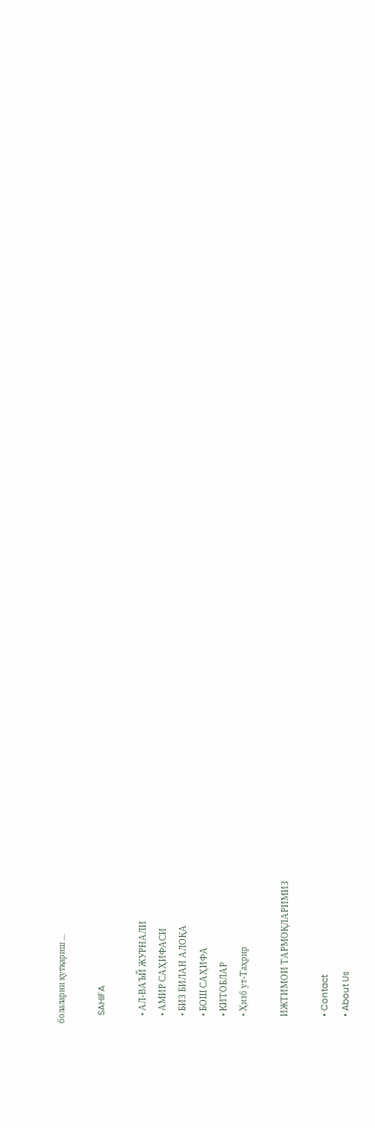болаларни қутқариш ...

    SAHIFA

    • АЛ-ВАЪЙ ЖУРНАЛИ
    • АМИР САҲИФАСИ
    • БИЗ БИЛАН АЛОҚА
    • БОШ САҲИФА
    • КИТОБЛАР
    • Ҳизб ут-Таҳрир

    ИЖТИМОИ ТАРМОҚЛАРИМИЗ

    • Contact
    • About Us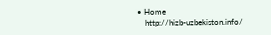• Home
    http://hizb-uzbekiston.info/